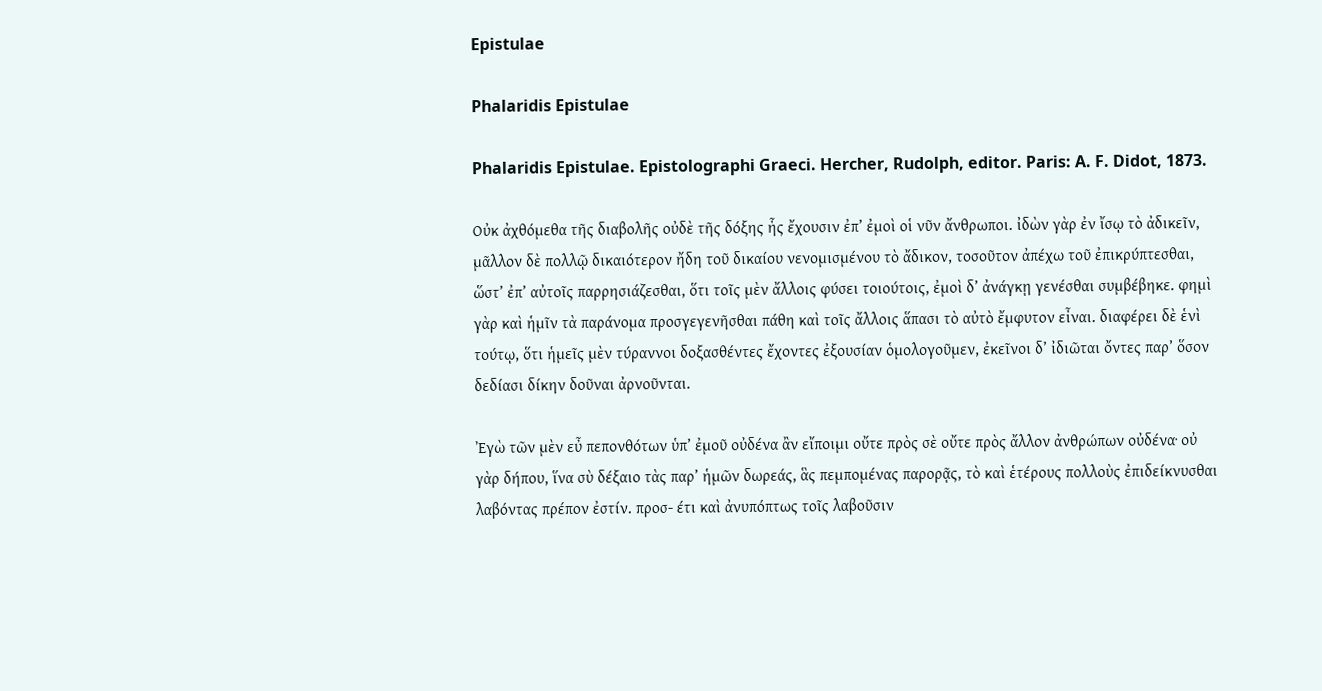Epistulae

Phalaridis Epistulae

Phalaridis Epistulae. Epistolographi Graeci. Hercher, Rudolph, editor. Paris: A. F. Didot, 1873.

Οὐκ ἀχθόμεθα τῆς διαβολῆς οὐδὲ τῆς δόξης ἧς ἔχουσιν ἐπ’ ἐμοὶ οἱ νῦν ἄνθρωποι. ἰδὼν γὰρ ἐν ἴσῳ τὸ ἀδικεῖν, μᾶλλον δὲ πολλῷ δικαιότερον ἤδη τοῦ δικαίου νενομισμένου τὸ ἄδικον, τοσοῦτον ἀπέχω τοῦ ἐπικρύπτεσθαι, ὥστ’ ἐπ’ αὐτοῖς παρρησιάζεσθαι, ὅτι τοῖς μὲν ἄλλοις φύσει τοιούτοις, ἐμοὶ δ’ ἀνάγκῃ γενέσθαι συμβέβηκε. φημὶ γὰρ καὶ ἡμῖν τὰ παράνομα προσγεγενῆσθαι πάθη καὶ τοῖς ἄλλοις ἅπασι τὸ αὐτὸ ἔμφυτον εἶναι. διαφέρει δὲ ἑνὶ τούτῳ, ὅτι ἡμεῖς μὲν τύραννοι δοξασθέντες ἔχοντες ἐξουσίαν ὁμολογοῦμεν, ἐκεῖνοι δ’ ἰδιῶται ὄντες παρ’ ὅσον δεδίασι δίκην δοῦναι ἀρνοῦνται.

Ἐγὼ τῶν μὲν εὖ πεπονθότων ὑπ’ ἐμοῦ οὐδένα ἂν εἴποιμι οὔτε πρὸς σὲ οὔτε πρὸς ἄλλον ἀνθρώπων οὐδένα· οὐ γὰρ δήπου, ἵνα σὺ δέξαιο τὰς παρ’ ἡμῶν δωρεάς, ἃς πεμπομένας παρορᾷς, τὸ καὶ ἑτέρους πολλοὺς ἐπιδείκνυσθαι λαβόντας πρέπον ἐστίν. προσ- έτι καὶ ἀνυπόπτως τοῖς λαβοῦσιν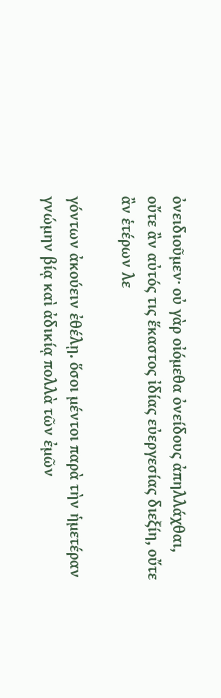ὀνειδιοῦμεν· οὐ γὰρ οἰόμεθα ὀνείδους ἀπηλλάχθαι, οὔτε ἂν αὐτός τις ἕκαστος ἰδίας εὐεργεσίας διεξίη, οὔτε ἂν ἑτέρων λε

γόντων ἀκούειν ἐθέλῃ. ὅσοι μέντοι παρὰ τὴν ἡμετέραν γνώμην βίᾳ καὶ ἀδικίᾳ πολλὰ τῶν ἐμῶν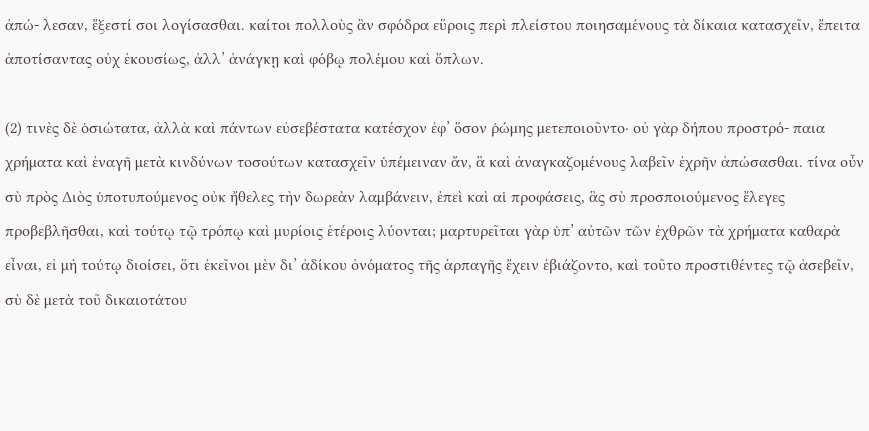ἀπώ- λεσαν, ἔξεστί σοι λογίσασθαι. καίτοι πολλοὺς ἂν σφόδρα εὕροις περὶ πλείστου ποιησαμένους τὰ δίκαια κατασχεῖν, ἔπειτα ἀποτίσαντας οὐχ ἑκουσίως, ἀλλ’ ἀνάγκῃ καὶ φόβῳ πολέμου καὶ ὅπλων.

(2) τινὲς δὲ ὁσιώτατα, ἀλλὰ καὶ πάντων εὐσεβέστατα κατέσχον ἐφ’ ὅσον ῥώμης μετεποιοῦντο· οὐ γὰρ δήπου προστρό- παια χρήματα καὶ ἐναγῆ μετὰ κινδύνων τοσούτων κατασχεῖν ὑπέμειναν ἄν, ἃ καὶ ἀναγκαζομένους λαβεῖν ἐχρῆν ἀπώσασθαι. τίνα οὖν σὺ πρὸς Διὸς ὑποτυπούμενος οὐκ ἤθελες τὴν δωρεὰν λαμβάνειν, ἐπεὶ καὶ αἱ προφάσεις, ἃς σὺ προσποιούμενος ἔλεγες προβεβλῆσθαι, καὶ τούτῳ τῷ τρόπῳ καὶ μυρίοις ἑτέροις λύονται; μαρτυρεῖται γὰρ ὑπ’ αὐτῶν τῶν ἐχθρῶν τὰ χρήματα καθαρὰ εἶναι, εἰ μὴ τούτῳ διοίσει, ὅτι ἐκεῖνοι μὲν δι’ ἀδίκου ὀνόματος τῆς ἁρπαγῆς ἔχειν ἐβιάζοντο, καὶ τοῦτο προστιθέντες τῷ ἀσεβεῖν, σὺ δὲ μετὰ τοῦ δικαιοτάτου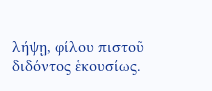λήψῃ, φίλου πιστοῦ διδόντος ἑκουσίως.